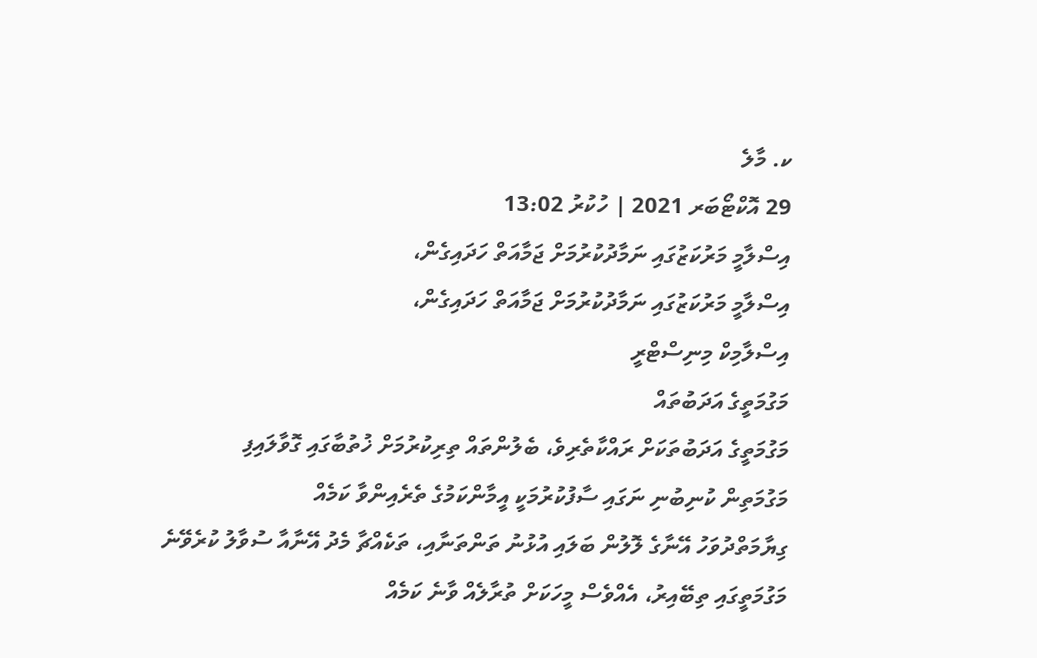ކ. މާލެ
29 އޮކްޓޯބަރ 2021 | ހުކުރު 13:02
އިސްލާމީ މަރުކަޒުގައި ނަމާދުކުރުމަށް ޖަމާއަތް ހަދައިގެން،
އިސްލާމީ މަރުކަޒުގައި ނަމާދުކުރުމަށް ޖަމާއަތް ހަދައިގެން،
އިސްލާމިކް މިނިސްޓްރީ
މަގުމަތީގެ އަދަބުތައް
މަގުމަތީގެ އަދަބުތަކަށް ރައްކާތެރިވެ، ބެލުންތައް ތިރިކުރުމަށް ޚުތުބާގައި ގޮވާލައިފި
މަގުމަތިން ކުނިބުނި ނަގައި ސާފުކުރުމަކީ އީމާންކަމުގެ ތެރެއިންވާ ކަމެއް
ގިޔާމަތްދުވަހު އޭނާގެ ލޮލުން ބަލައި އުޅުނު ތަންތަނާއި، ތަކެއްޗާ މެދު އޭނާއާ ސުވާލު ކުރެވޭނެ
މަގުމަތީގައި ތިބޭއިރު، އެއްވެސް މީހަކަށް ތުރާލެއް ވާނެ ކަމެއް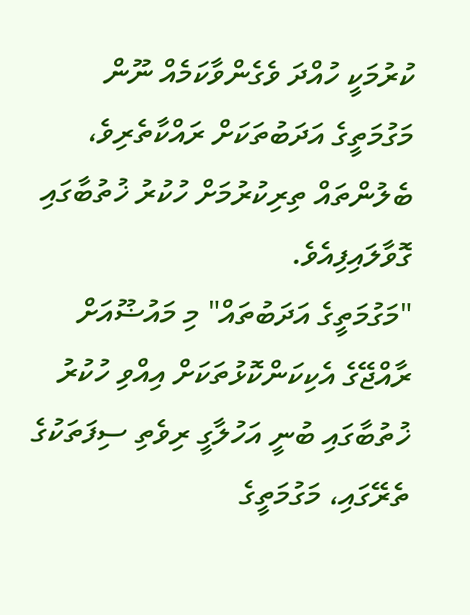ކުރުމަކީ ހުއްދަ ވެގެންވާކަމެއް ނޫން
މަގުމަތީގެ އަދަބުތަކަށް ރައްކާތެރިވެ، ބެލުންތައް ތިރިކުރުމަށް ހުކުރު ޚުތުބާގައި ގޮވާލައިފިއެވެ.
"މަގުމަތީގެ އަދަބުތައް" މި މައުޟޫއަށް ރާއްޖޭގެ އެކިކަންކޮޅުތަކަށް އިއްވި ހުކުރު ޚުތުބާގައި ބުނީ އަހުލާގީ ރިވެތި ސިފަތަކުގެ ތެރޭގައި، މަގުމަތީގެ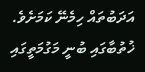އަދަބުތައް ހިމެނޭ ކަމަށެވެ. ޚުތުބާގައި ބުނީ މަގުމަތީގައި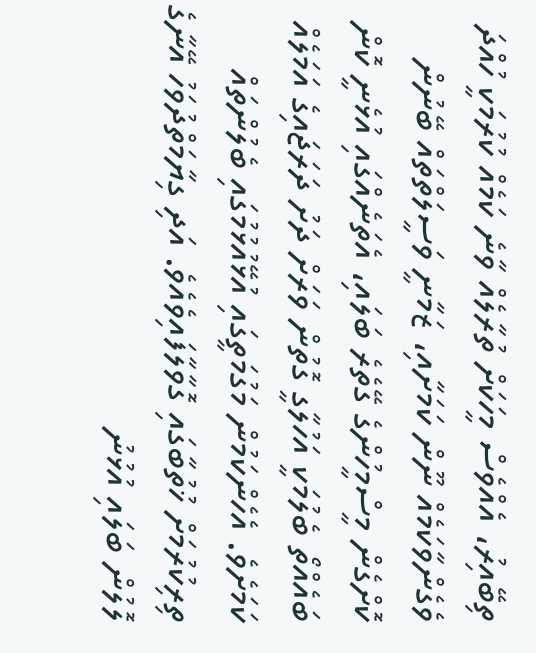ތިބޭއިރު، އެއްވެސް މީހަކަށް ތުރާލެއް ވާނެ ކަމެއް ކުރުމަކީ ހުއްދަ ވެގެންވާކަމެއް ނޫން ކަމަށާއި، ޒަމާނީ ވަސީލަތްތައް ބޭނުން ކޮށްގެން މީސްމީހުންގެ ގޭތެރެ ބަލައި، އެތަނެއްގައި އުޅެނީ ކޮން ބައެއްތޯ ބެލުމަކީ އަހުލާގީ ގޮތުން ވަރަށް ދަށު ދަރަޖައިގެ އަމަލެއް ކަމަށެވެ. އެހެންކަމުން މަގުމަތީގައި އުޅޭއުޅުމުގައި ބެލުންތައް ތިރިކުރުމަށް ޚުތުބާގައި ގޮވާލާފައިވެއެވެ. އަދި ގިޔާމަތްދުވަހު އޭނާގެ ލޮލުން ބަލައި އުޅުނު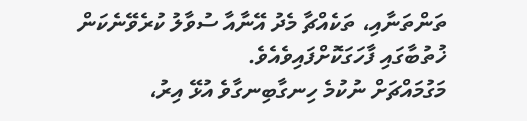ތަންތަނާއި، ތަކެއްޗާ މެދު އޭނާއާ ސުވާލު ކުރެވޭނެކަން ޚުތުބާގައި ފާހަގަކޮށްފައިވެއެވެ.
މަގުމައްޗަށް ނުކުމެ ހިނގާބިނގާވެ އުޅޭ އިރު،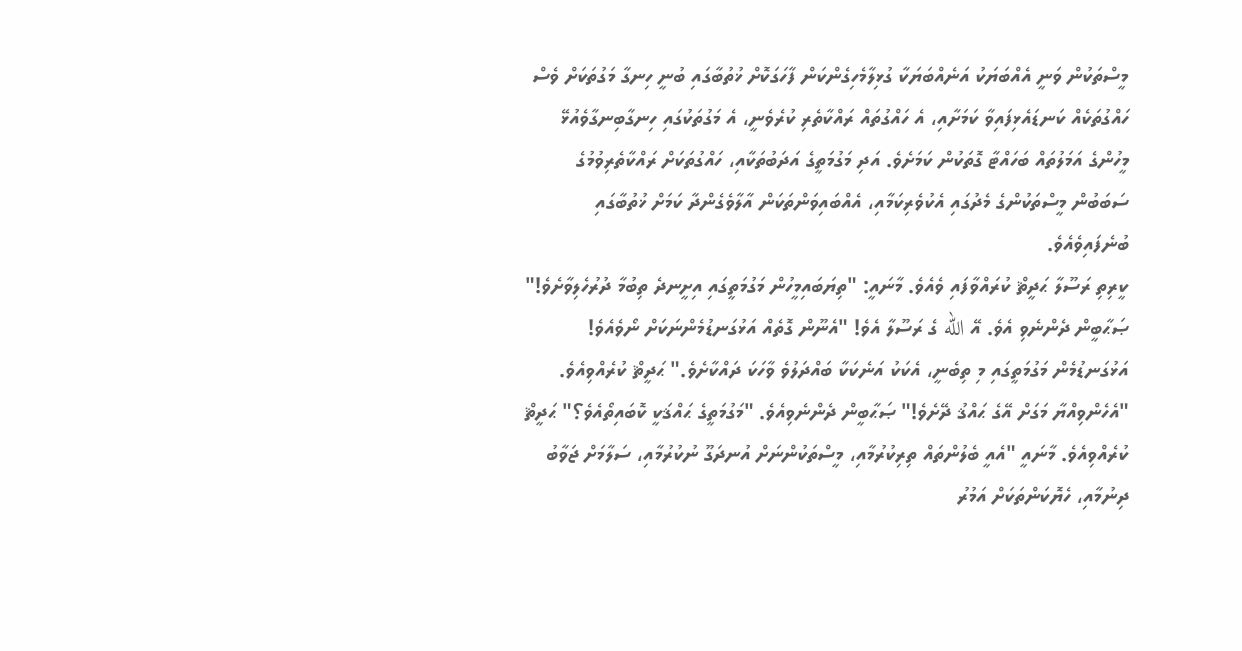މީސްތަކުން ވަނީ އެއްބަޔަކު އަނެއްބަޔަކާ ގުޅިލާމެހިގެންކަން ފާހަގަކޮށް ޚުތުބާގައި ބުނީ ހިނގާ މަގުތަކަށް ވެސް ހައްގުތަކެއް ކަނޑައެޅިފައިވާ ކަމަށާއި، އެ ހައްގުތައް ރައްކާތެރި ކުރެވެނީ، އެ މަގުތަކުގައި ހިނގާބިނގާވެއުޅޭ މީހުންގެ އަމަލުތައް ބަހައްޓާ ގޮތަކުން ކަމަށެވެ. އަދި މަގުމަތީގެ އަދަބުތަކާއި، ހައްގުތަކަށް ރައްކާތެރިވުމުގެ ސަބަބުން މީސްތަކުންގެ މެދުގައި އެކުވެރިކަމާއި، އެއްބައިވަންތަކަން އާލާވެގެންދާ ކަމަށް ޚުތުބާގައި ބުނެފައިވެއެވެ.
ކީރިތި ރަސޫލާ ޙަދީޘް ކުރައްވާފައި ވެއެވެ. މާނައީ: "ތިޔަބައިމީހުން މަގުމަތީގައި އިށީނދެ ތިބުމާ ދުރުހެލިވާށެވެ!" ޞަޙާބީން ދެންނެވި އެވެ. އޭ الله ގެ ރަސޫލާ އެވެ! "އެނޫން ގޮތެއް އަޅުގަނޑުމެންނަކަށް ނޯވެއެވެ! އަޅުގަނޑުމެން މަގުމަތީގައި މި ތިބެނީ، އެކަކު އަނެކަކާ ބައްދަލުވެ ވާހަކަ ދައްކާށެވެ." ޙަދީޘް ކުރެއްވިއެވެ. "އެހެންވިއްޔާ މަގަށް އޭގެ ޙައްޤު ދޭށެވެ!" ޞަޙާބީން ދެންނެވިއެވެ. "މަގުމަތީގެ ޙައްޤަކީ ކޮބައިތޯއެވެ؟" ޙަދީޘް ކުރެއްވިއެވެ. މާނައީ "އެއީ ބެލުންތައް ތިރިކުރުމާއި، މީސްތަކުންނަށް އުނދަގޫ ނުކުރުމާއި، ސަލާމަށް ޖަވާބު ދިނުމާއި، ހެޔޮކަންތަކަށް އަމުރު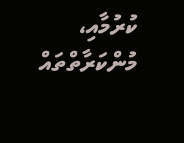ކުރުމާއި، މުންކަރާތްތައް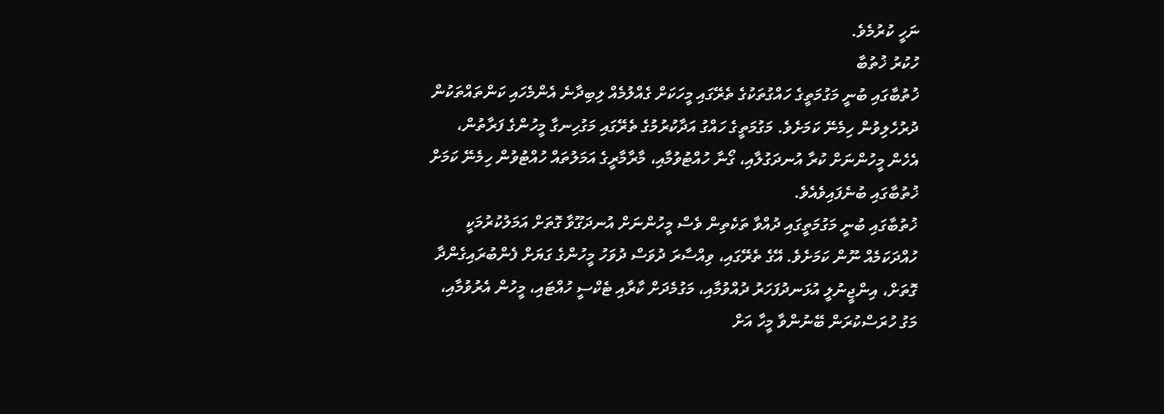ނަހީ ކުރުމެވެ.
ހުކުރު ޚުތުބާ
ޚުތުބާގައި ބުނީ މަގުމަތީގެ ހައްގުތަކުގެ ތެރޭގައި މީހަކަށް ގެއްލުމެއް ލިބިދާނެ އެންމެހައި ކަންތައްތަކުން ދުރުހެލިވުން ހިމެނޭ ކަމަށެވެ. މަގުމަތީގެ ހައްގު އަދާކުރުމުގެ ތެރޭގައި މަގުހިނގާ މީހުންގެ ފަރާތުން، އެހެން މީހުންނަށް ކުރާ އުނދަގުލާއި، ގޯނާ ހުއްޓުވުމާއި، މާރާމާރީގެ އަމަލުތައް ހުއްޓުވުން ހިމެނޭ ކަމަށް ޚުތުބާގައި ބުނެފައިވެއެވެ.
ޚުތުބާގައި ބުނީ މަގުމަތީގައި ދުއްވާ ތަކެތިން ވެސް މީހުންނަށް އުނދަގޫވާ ގޮތަށް އަމަލުކުރުމަކީ ހުއްދަކަމެއް ނޫން ކަމަށެވެ. އޭގެ ތެރޭގައި، ވިއްސާރަ ދުވަސް ދުވަހު މީހުންގެ ގަޔަށް ފެންބުރައިގެންދާ ގޮތަށް، އިންޖީނުލީ އުޅަނދުފަހަރު ދުއްވުމާއި، މަގުމެދަށް ކާރާއި ޓެކްސީ ހުއްޓައި، މީހުން އެރުވުމާއި، މަގު ހުރަސްކުރަން ބޭނުންވާ މީހާ އަށް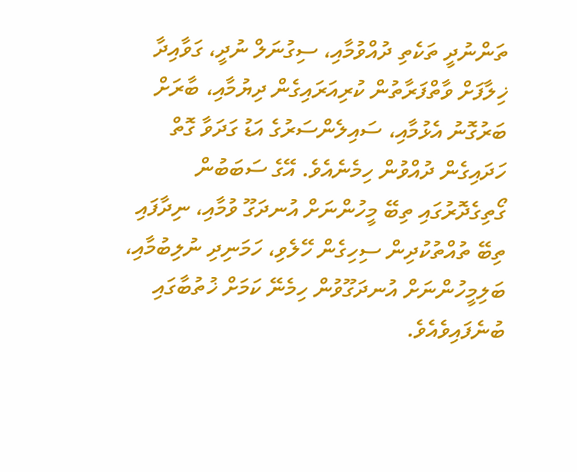ތަންނުދީ ތަކެތި ދުއްވުމާއި، ސިގުނަލް ނުދީ، ގަވާއިދާ ޚިލާފަށް ވާތްފަރާތުން ކުރިއަރައިގެން ދިޔުމާއި، ބާރަށް ބަރުގޮނު އެޅުމާއި، ސައިލެންސަރުގެ އަޑު ގަދަވާ ގޮތް ހަދައިގެން ދުއްވުން ހިމެނެއެވެ. އޭގެ ސަބަބުން ގޯތިގެދޮރުގައި ތިބޭ މީހުންނަށް އުނދަގޫ ވުމާއި، ނިދާފައި ތިބޭ ތުއްތުކުދިން ސިހިގެން ހޭލެވި، ހަމަނިދި ނުލިބުމާއި، ބަލިމީހުންނަށް އުނދަގޫވުން ހިމެނޭ ކަމަށް ޚުތުބާގައި ބުނެފައިވެއެވެ.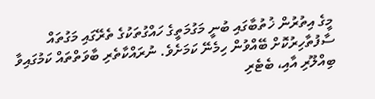މީގެ އިތުރުން ޚުތުބާގައި ބުނީ މަގުމަތީގެ ހައްގުތަކުގެ ތެރޭގައި މަގުތައް ސާފުތާހިރުކޮށް ބޭއްވުން ހިމެނޭ ކަމަށެވެ. ނުރައްކާތެރި ބާވަތްތައް ކަމުގައިވާ ބިއްލޫރި އާއި، ބެޓެރި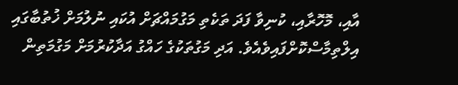އާއި، މޮހޮރާއި، ކުނިވާ ފަދަ ތަކެތި މަގުމައްޗަށް އުކައި ނުލުމަށް ޚުތުބާގައި އިލްތިމާސްކޮށްފައިވެއެވެ. އަދި މަގުތަކުގެ ހައްގު އަދާކުރުމަށް މަގުމަތިން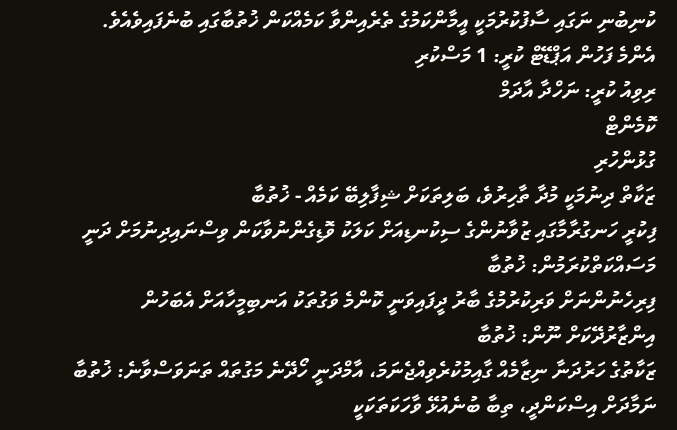ކުނިބުނި ނަގައި ސާފުކުރުމަކީ އީމާންކަމުގެ ތެރެއިންވާ ކަމެއްކަން ޚުތުބާގައި ބުނެފައިވެއެވެ.
އެންމެ ފަހުން އަޕްޑޭޓް ކުރީ: 1 މަސްކުރި
ރިވިއު ކުރީ: ނަހްދާ އާދަމް
ކޮމެންޓް
ގުޅުންހުރި
ޒަކާތް ދިނުމަކީ މުދާ ތާހިރުވެ، ބަލިތަކަށް ޝިފާލިބޭ ކަމެއް - ޚުތުބާ
ފިކުރީ ހަނގުރާމާގައި ޒުވާނުންގެ ސިކުނޑިއަށް ކަލަކު ވޮޑިގެންނުވާކަން ވިސްނައިދިނުމަށް ދަނީ މަސައްކަތްކުރަމުން: ޚުތުބާ
ފިރިހެނުންނަށް ވަރިކުރުމުގެ ބާރު ދީފައިވަނީ ކޮންމެ ވަގުތަކު އަނބިމީހާއަށް އެބަހުން އިންޒާރުދޭކަށް ނޫން: ޚުތުބާ
ޒަކާތުގެ ހަރުދަނާ ނިޒާމެއް ގާއިމުކުރެވިއްޖެނަމަ، އާމްދަނީ ހޯދޭނެ މަގުތައް ތަނަވަސްވާނެ: ޚުތުބާ
ނަމާދަށް އިސްކަންދީ، ތިބާ ބުނެއުޅޭ ވާހަކަތަކަކީ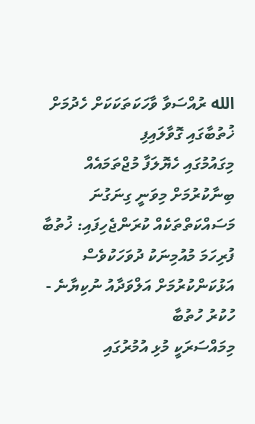الله ރުއްސަވާ ވާހަކަތަކަކަށް ހެދުމަށް ޚުތުބާގައި ގޮވާލައިފި
މިގައުމުގައި ހެޔޮލަފާ މުޖްތަމައެއް ބިނާކުރުމަށް މިވަނީ ގިނަގުނަ މަސައްކަތްތަކެއް ކުރަންޖެހިފައި: ޚުތުބާ
ފުރިހަމަ މުއުމިނަކު ދުވަހަކުވެސް އަޅުކަންކުރުމަށް އަލްވަދާއު ނުކިޔާނެ - ހުކުރު ހުތުބާ
މިމައްސަރަކީ މުޅި އުމުރުގައި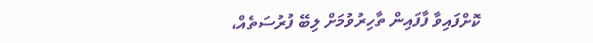ކޮށްފައިވާ ފާފައިން ތާހިރުވުމަށް ލިބޭ ފުރުސަތެއް،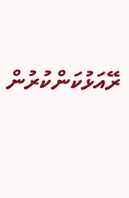ރޭއަޅުކަންކުރުން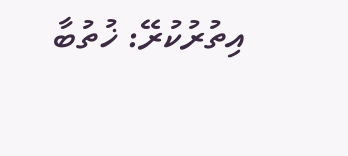އިތުރުކުރޭ: ޚުތުބާ